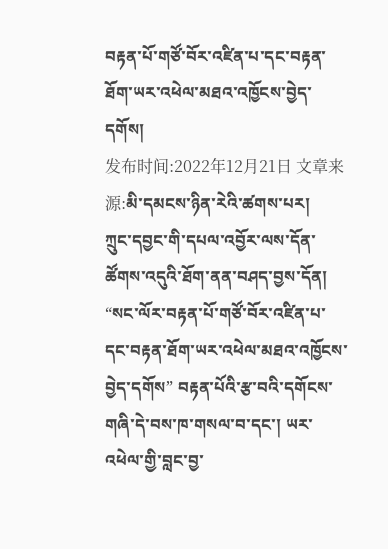བརྟན་པོ་གཙོ་བོར་འཛིན་པ་དང་བརྟན་ཐོག་ཡར་འཕེལ་མཐའ་འཁྱོངས་བྱེད་དགོས།
发布时间:2022年12月21日 文章来源:མི་དམངས་ཉིན་རེའི་ཚགས་པར།
ཀྲུང་དབྱང་གི་དཔལ་འབྱོར་ལས་དོན་ཚོགས་འདུའི་ཐོག་ནན་བཤད་བྱས་དོན། “སང་ལོར་བརྟན་པོ་གཙོ་བོར་འཛིན་པ་དང་བརྟན་ཐོག་ཡར་འཕེལ་མཐའ་འཁྱོངས་བྱེད་དགོས” བརྟན་པོའི་རྩ་བའི་དགོངས་གཞི་དེ་བས་ཁ་གསལ་བ་དང་། ཡར་འཕེལ་གྱི་བླང་བྱ་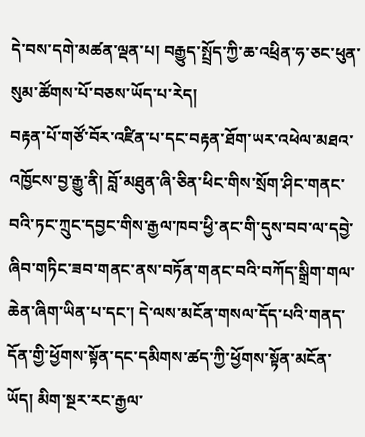དེ་བས་དགེ་མཚན་ལྡན་པ། བརྒྱུད་སྤྲོད་ཀྱི་ཆ་འཕྲིན་ཧ་ཅང་ཕུན་སུམ་ཚོགས་པོ་བཅས་ཡོད་པ་རེད།
བརྟན་པོ་གཙོ་བོར་འཛིན་པ་དང་བརྟན་ཐོག་ཡར་འཕེལ་མཐའ་འཁྱོངས་བྱ་རྒྱུ་ནི། བློ་མཐུན་ཞི་ཅིན་ཕིང་གིས་སྲོག་ཤིང་གནང་བའི་ཏང་ཀྲུང་དབྱང་གིས་རྒྱལ་ཁབ་ཕྱི་ནང་གི་དུས་བབ་ལ་དབྱེ་ཞིབ་གཏིང་ཟབ་གནང་ནས་བཏོན་གནང་བའི་བཀོད་སྒྲིག་གལ་ཆེན་ཞིག་ཡིན་པ་དང་། དེ་ལས་མངོན་གསལ་དོད་པའི་གནད་དོན་གྱི་ཕྱོགས་སྟོན་དང་དམིགས་ཚད་ཀྱི་ཕྱོགས་སྟོན་མངོན་ཡོད། མིག་སྔར་རང་རྒྱལ་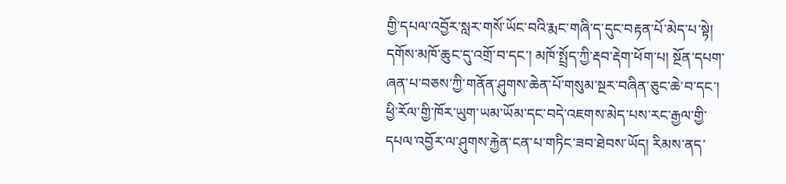གྱི་དཔལ་འབྱོར་སླར་གསོ་ཡོང་བའི་རྨང་གཞི་ད་དུང་བརྟན་པོ་མེད་པ་སྟེ། དགོས་མཁོ་ཆུང་དུ་འགྲོ་བ་དང་། མཁོ་སྤྲོད་ཀྱི་རྡབ་རྡེག་ཕོག་པ། སྔོན་དཔག་ཞན་པ་བཅས་ཀྱི་གནོན་ཤུགས་ཆེན་པོ་གསུམ་སྔར་བཞིན་ཅུང་ཆེ་བ་དང་། ཕྱི་རོལ་གྱི་ཁོར་ཡུག་ཡམ་ཡོམ་དང་བདེ་འཇགས་མེད་པས་རང་རྒྱལ་གྱི་དཔལ་འབྱོར་ལ་ཤུགས་རྐྱེན་ངན་པ་གཏིང་ཟབ་ཐེབས་ཡོད། རིམས་ནད་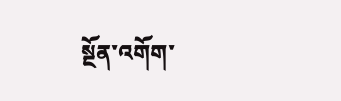སྔོན་འགོག་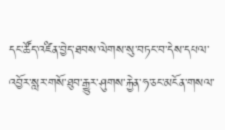དང་ཚོད་འཛིན་བྱེད་ཐབས་ལེགས་སུ་བཏང་བ་དེས་དཔལ་འབྱོར་སླར་གསོ་ཐུབ་རྒྱུར་ཤུགས་རྐྱེན་ཧ་ཅང་མངོན་གསལ་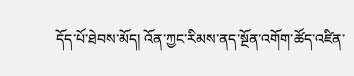དོད་པོ་ཐེབས་མོད། འོན་ཀྱང་རིམས་ནད་སྔོན་འགོག་ཚོད་འཛིན་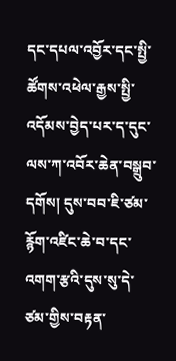དང་དཔལ་འབྱོར་དང་སྤྱི་ཚོགས་འཕེལ་རྒྱས་སྤྱི་འདོམས་བྱེད་པར་ད་དུང་ལས་ཀ་འབོར་ཆེན་བསྒྲུབ་དགོས། དུས་བབ་ཇི་ཙམ་རྙོག་འཛིང་ཆེ་བ་དང་འགག་རྩའི་དུས་སུ་དེ་ཙམ་གྱིས་བརྟན་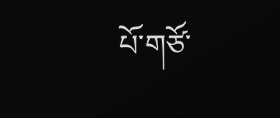པོ་གཙོ་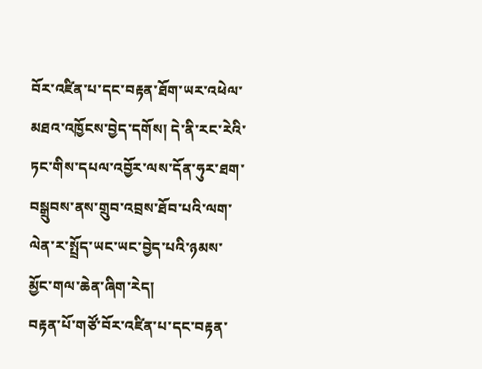བོར་འཛིན་པ་དང་བརྟན་ཐོག་ཡར་འཕེལ་མཐའ་འཁྱོངས་བྱེད་དགོས། དེ་ནི་རང་རེའི་ཏང་གིས་དཔལ་འབྱོར་ལས་དོན་ཧུར་ཐག་བསྒྲུབས་ནས་གྲུབ་འབྲས་ཐོབ་པའི་ལག་ལེན་ར་སྤྲོད་ཡང་ཡང་བྱེད་པའི་ཉམས་མྱོང་གལ་ཆེན་ཞིག་རེད།
བརྟན་པོ་གཙོ་བོར་འཛིན་པ་དང་བརྟན་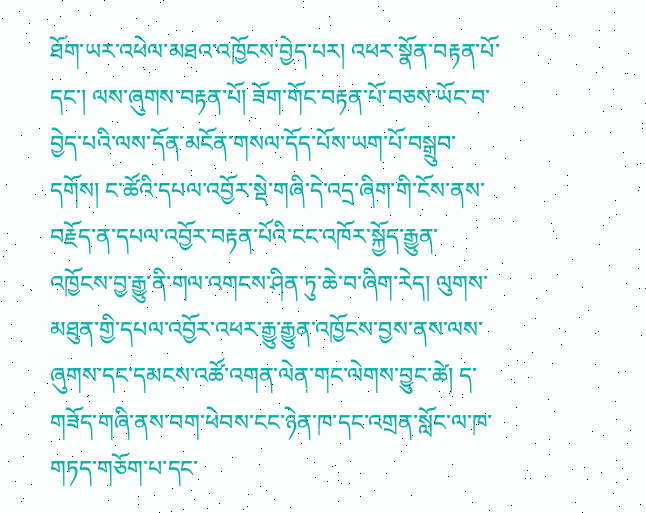ཐོག་ཡར་འཕེལ་མཐའ་འཁྱོངས་བྱེད་པར། འཕར་སྣོན་བརྟན་པོ་དང་། ལས་ཞུགས་བརྟན་པོ། ཟོག་གོང་བརྟན་པོ་བཅས་ཡོང་བ་བྱེད་པའི་ལས་དོན་མངོན་གསལ་དོད་པོས་ཡག་པོ་བསྒྲུབ་དགོས། ང་ཚོའི་དཔལ་འབྱོར་སྡེ་གཞི་དེ་འདྲ་ཞིག་གི་ངོས་ནས་བརྗོད་ན་དཔལ་འབྱོར་བརྟན་པོའི་ངང་འཁོར་སྐྱོད་རྒྱུན་འཁྱོངས་བྱ་རྒྱུ་ནི་གལ་འགངས་ཤིན་ཏུ་ཆེ་བ་ཞིག་རེད། ལུགས་མཐུན་གྱི་དཔལ་འབྱོར་འཕར་རྒྱུ་རྒྱུན་འཁྱོངས་བྱས་ནས་ལས་ཞུགས་དང་དམངས་འཚོ་འགན་ལེན་གང་ལེགས་བྱུང་ཚེ། ད་གཟོད་གཞི་ནས་བག་ཕེབས་ངང་ཉེན་ཁ་དང་འགྲན་སློང་ལ་ཁ་གཏད་གཅོག་པ་དང་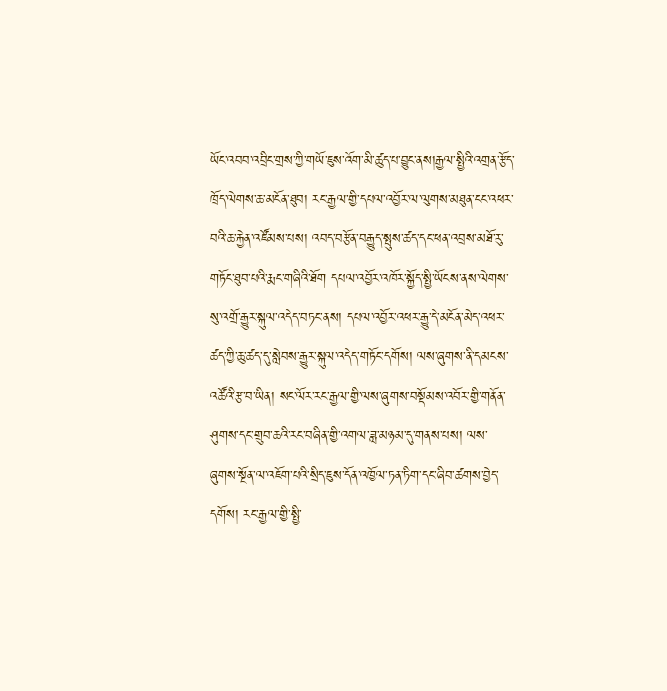ཡོང་འབབ་འབྲིང་གྲས་ཀྱི་གཡོ་ཇུས་འོག་མི་ཚུད་པ་བྱུང་ནས།རྒྱལ་སྤྱིའི་འགྲན་རྩོད་ཁྲོད་ལེགས་ཆ་མངོན་ཐུབ། རང་རྒྱལ་གྱི་དཔལ་འབྱོར་ལ་ལུགས་མཐུན་ངང་འཕར་བའི་ཆ་རྐྱེན་འཛོམས་པས། འབད་བརྩོན་བརྒྱུད་སྤུས་ཚད་དང་ཕན་འབྲས་མཐོ་རུ་གཏོང་ཐུབ་པའི་རྨང་གཞིའི་ཐོག དཔལ་འབྱོར་འཁོར་སྐྱོད་སྤྱི་ཡོངས་ནས་ལེགས་སུ་འགྲོ་རྒྱུར་སྐུལ་འདེད་བཏང་ནས། དཔལ་འབྱོར་འཕར་རྒྱུ་དེ་མངོན་མེད་འཕར་ཚད་ཀྱི་ཆུ་ཚད་དུ་སླེབས་རྒྱུར་སྐུལ་འདེད་གཏོང་དགོས། ལས་ཞུགས་ནི་དམངས་འཚོའི་རྩ་བ་ཡིན། སང་ལོར་རང་རྒྱལ་གྱི་ལས་ཞུགས་བསྡོམས་འབོར་གྱི་གནོན་ཤུགས་དང་གྲུབ་ཆའི་རང་བཞིན་གྱི་འགལ་ཟླ་མཉམ་དུ་གནས་པས། ལས་ཞུགས་སྔོན་ལ་འཇོག་པའི་སྲིད་ཇུས་དོན་འཁྱོལ་ཏན་ཏིག་དང་ཞིབ་ཚགས་བྱེད་དགོས། རང་རྒྱལ་གྱི་སྤྱི་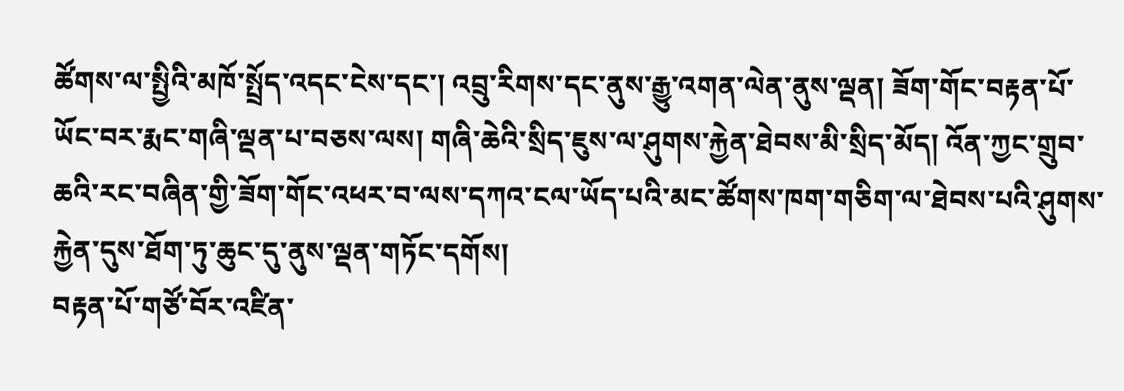ཚོགས་ལ་སྤྱིའི་མཁོ་སྤྲོད་འདང་ངེས་དང་། འབྲུ་རིགས་དང་ནུས་རྒྱུ་འགན་ལེན་ནུས་ལྡན། ཟོག་གོང་བརྟན་པོ་ཡོང་བར་རྨང་གཞི་ལྡན་པ་བཅས་ལས། གཞི་ཆེའི་སྲིད་ཇུས་ལ་ཤུགས་རྐྱེན་ཐེབས་མི་སྲིད་མོད། འོན་ཀྱང་གྲུབ་ཆའི་རང་བཞིན་གྱི་ཟོག་གོང་འཕར་བ་ལས་དཀའ་ངལ་ཡོད་པའི་མང་ཚོགས་ཁག་གཅིག་ལ་ཐེབས་པའི་ཤུགས་རྐྱེན་དུས་ཐོག་ཏུ་ཆུང་དུ་ནུས་ལྡན་གཏོང་དགོས།
བརྟན་པོ་གཙོ་བོར་འཛིན་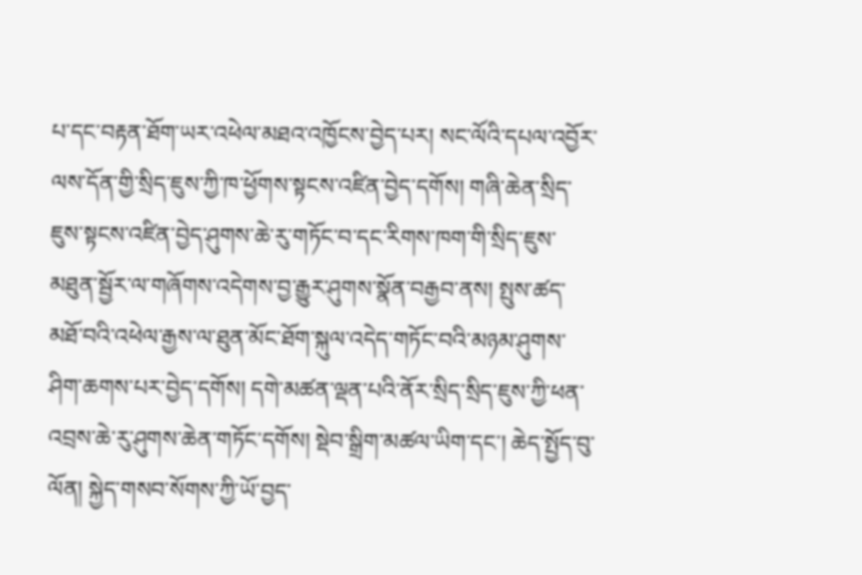པ་དང་བརྟན་ཐོག་ཡར་འཕེལ་མཐའ་འཁྱོངས་བྱེད་པར། སང་ལོའི་དཔལ་འབྱོར་ལས་དོན་གྱི་སྲིད་ཇུས་ཀྱི་ཁ་ཕྱོགས་སྟངས་འཛིན་བྱེད་དགོས། གཞི་ཆེན་སྲིད་ཇུས་སྟངས་འཛིན་བྱེད་ཤུགས་ཆེ་རུ་གཏོང་བ་དང་རིགས་ཁག་གི་སྲིད་ཇུས་མཐུན་སྦྱོར་ལ་གཞོགས་འདེགས་བྱ་རྒྱུར་ཤུགས་སྣོན་བརྒྱབ་ནས། སྤུས་ཚད་མཐོ་བའི་འཕེལ་རྒྱས་ལ་ཐུན་མོང་ཐོག་སྐུལ་འདེད་གཏོང་བའི་མཉམ་ཤུགས་ཤིག་ཆགས་པར་བྱེད་དགོས། དགེ་མཚན་ལྡན་པའི་ནོར་སྲིད་སྲིད་ཇུས་ཀྱི་ཕན་འབྲས་ཆེ་རུ་ཤུགས་ཆེན་གཏོང་དགོས། སྡེབ་སྒྲིག་མཚལ་ཡིག་དང་། ཆེད་སྤྱོད་བུ་ལོན། སྐྱེད་གསབ་སོགས་ཀྱི་ཡོ་བྱད་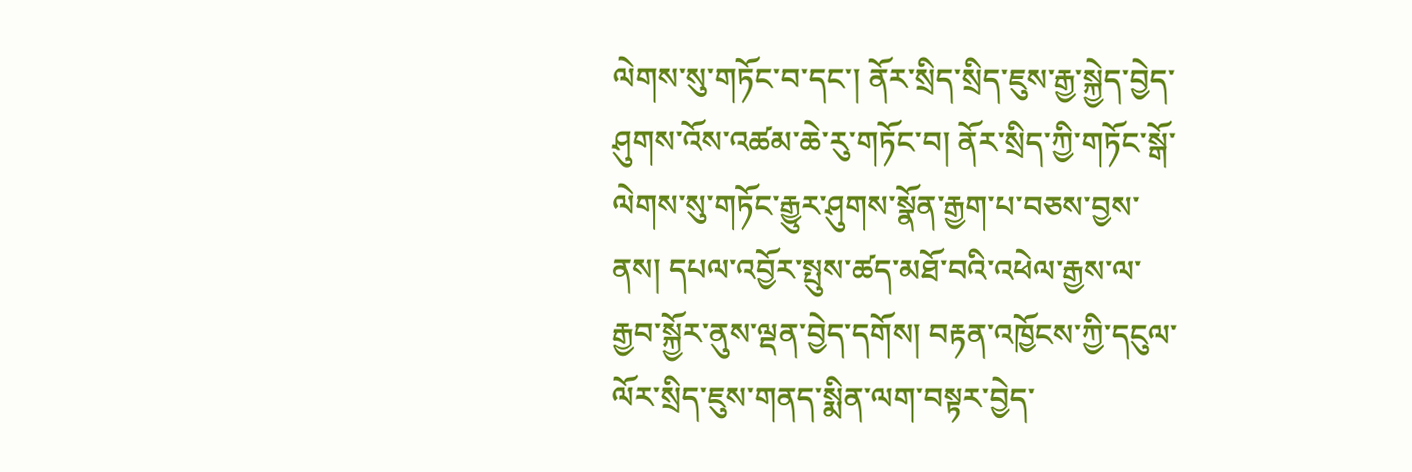ལེགས་སུ་གཏོང་བ་དང་། ནོར་སྲིད་སྲིད་ཇུས་རྒྱ་སྐྱེད་བྱེད་ཤུགས་འོས་འཚམ་ཆེ་རུ་གཏོང་བ། ནོར་སྲིད་ཀྱི་གཏོང་སྒོ་ལེགས་སུ་གཏོང་རྒྱུར་ཤུགས་སྣོན་རྒྱག་པ་བཅས་བྱས་ནས། དཔལ་འབྱོར་སྤུས་ཚད་མཐོ་བའི་འཕེལ་རྒྱས་ལ་རྒྱབ་སྐྱོར་ནུས་ལྡན་བྱེད་དགོས། བརྟན་འཁྱོངས་ཀྱི་དངུལ་ལོར་སྲིད་ཇུས་གནད་སྨིན་ལག་བསྟར་བྱེད་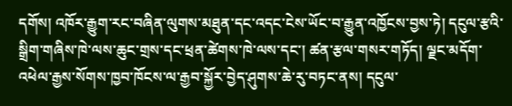དགོས། འཁོར་རྒྱུག་རང་བཞིན་ལུགས་མཐུན་དང་འདང་ངེས་ཡོང་བ་རྒྱུན་འཁྱོངས་བྱས་ཏེ། དངུལ་རྩའི་སྒྲིག་གཞིས་ཁེ་ལས་ཆུང་གྲས་དང་ཕྲན་ཚེགས་ཁེ་ལས་དང་། ཚན་རྩལ་གསར་གཏོད། ལྗང་མདོག་འཕེལ་རྒྱས་སོགས་ཁྱབ་ཁོངས་ལ་རྒྱབ་སྐྱོར་བྱེད་ཤུགས་ཆེ་རུ་བཏང་ནས། དངུལ་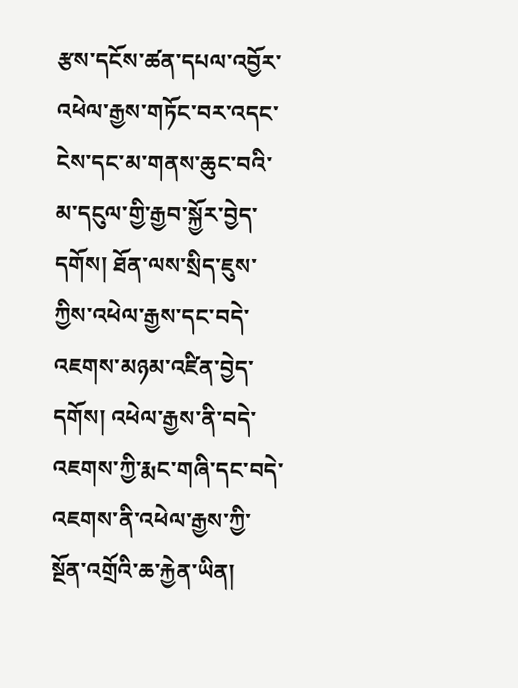རྩས་དངོས་ཚན་དཔལ་འབྱོར་འཕེལ་རྒྱས་གཏོང་བར་འདང་ངེས་དང་མ་གནས་ཆུང་བའི་མ་དངུལ་གྱི་རྒྱབ་སྐྱོར་བྱེད་དགོས། ཐོན་ལས་སྲིད་ཇུས་ཀྱིས་འཕེལ་རྒྱས་དང་བདེ་འཇགས་མཉམ་འཛིན་བྱེད་དགོས། འཕེལ་རྒྱས་ནི་བདེ་འཇགས་ཀྱི་རྨང་གཞི་དང་བདེ་འཇགས་ནི་འཕེལ་རྒྱས་ཀྱི་སྔོན་འགྲོའི་ཆ་རྐྱེན་ཡིན།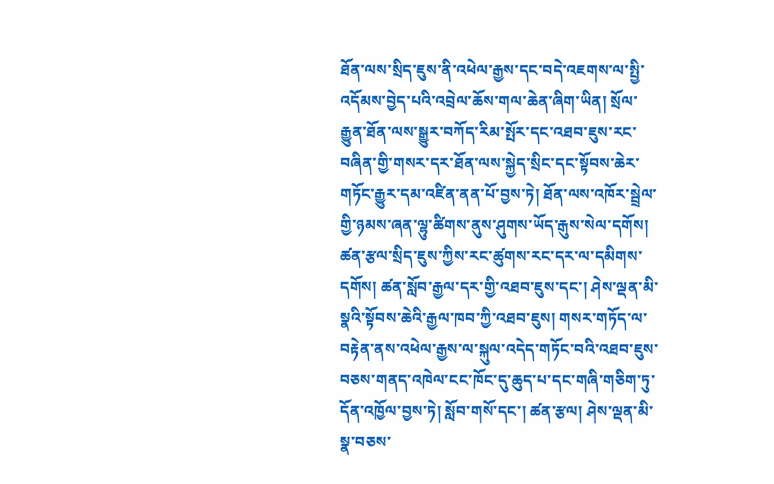ཐོན་ལས་སྲིད་ཇུས་ནི་འཕེལ་རྒྱས་དང་བདེ་འཇགས་ལ་སྤྱི་འདོམས་བྱེད་པའི་འབྲེལ་ཆོས་གལ་ཆེན་ཞིག་ཡིན། སྲོལ་རྒྱུན་ཐོན་ལས་སྒྱུར་བཀོད་རིམ་སྤོར་དང་འཐབ་ཇུས་རང་བཞིན་གྱི་གསར་དར་ཐོན་ལས་སྐྱེད་སྲིང་དང་སྟོབས་ཆེར་གཏོང་རྒྱུར་དམ་འཛིན་ནན་པོ་བྱས་ཏེ། ཐོན་ལས་འཁོར་སྦྲེལ་གྱི་ཉམས་ཞན་ལྷུ་ཚིགས་ནུས་ཤུགས་ཡོད་རྒུས་སེལ་དགོས། ཚན་རྩལ་སྲིད་ཇུས་ཀྱིས་རང་ཚུགས་རང་དར་ལ་དམིགས་དགོས། ཚན་སློབ་རྒྱལ་དར་གྱི་འཐབ་ཇུས་དང་། ཤེས་ལྡན་མི་སྣའི་སྟོབས་ཆེའི་རྒྱལ་ཁབ་ཀྱི་འཐབ་ཇུས། གསར་གཏོད་ལ་བརྟེན་ནས་འཕེལ་རྒྱས་ལ་སྐུལ་འདེད་གཏོང་བའི་འཐབ་ཇུས་བཅས་གནད་འཁེལ་ངང་ཁོང་དུ་ཆུད་པ་དང་གཞི་གཅིག་ཏུ་དོན་འཁྱོལ་བྱས་ཏེ། སློབ་གསོ་དང་། ཚན་རྩལ། ཤེས་ལྡན་མི་སྣ་བཅས་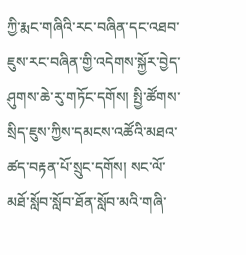ཀྱི་རྨང་གཞིའི་རང་བཞིན་དང་འཐབ་ཇུས་རང་བཞིན་གྱི་འདེགས་སྐྱོར་བྱེད་ཤུགས་ཆེ་རུ་གཏོང་དགོས། སྤྱི་ཚོགས་སྲིད་ཇུས་ཀྱིས་དམངས་འཚོའི་མཐའ་ཚད་བརྟན་པོ་སྲུང་དགོས། སང་ལོ་མཐོ་སློབ་སློབ་ཐོན་སློབ་མའི་གཞི་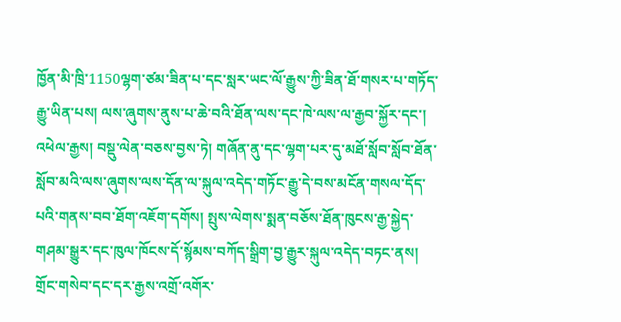ཁྱོན་མི་ཁྲི་1150ལྷག་ཙམ་ཟིན་པ་དང་སླར་ཡང་ལོ་རྒྱུས་ཀྱི་ཟིན་ཐོ་གསར་པ་གཏོད་རྒྱུ་ཡིན་པས། ལས་ཞུགས་ནུས་པ་ཆེ་བའི་ཐོན་ལས་དང་ཁེ་ལས་ལ་རྒྱབ་སྐྱོར་དང་། འཕེལ་རྒྱས། བསྡུ་ལེན་བཅས་བྱས་ཏེ། གཞོན་ནུ་དང་ལྷག་པར་དུ་མཐོ་སློབ་སློབ་ཐོན་སློབ་མའི་ལས་ཞུགས་ལས་དོན་ལ་སྐུལ་འདེད་གཏོང་རྒྱུ་དེ་བས་མངོན་གསལ་དོད་པའི་གནས་བབ་ཐོག་འཇོག་དགོས། སྤུས་ལེགས་སྨན་བཅོས་ཐོན་ཁུངས་རྒྱ་སྐྱེད་གཤམ་སྒྱུར་དང་ཁུལ་ཁོངས་དོ་སྙོམས་བཀོད་སྒྲིག་བྱ་རྒྱུར་སྐུལ་འདེད་བཏང་ནས། གྲོང་གསེབ་དང་དར་རྒྱས་འགྲོ་འགོར་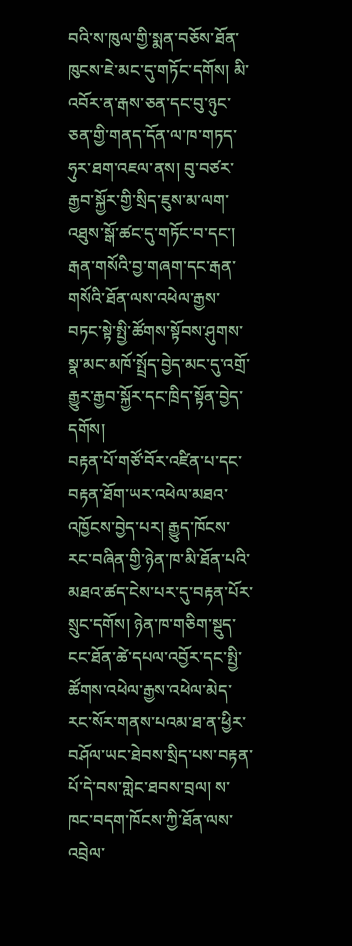བའི་ས་ཁུལ་གྱི་སྨན་བཅོས་ཐོན་ཁུངས་ཇེ་མང་དུ་གཏོང་དགོས། མི་འབོར་ན་རྒས་ཅན་དང་བུ་ཉུང་ཅན་གྱི་གནད་དོན་ལ་ཁ་གཏད་ཧུར་ཐག་འཇལ་ནས། བུ་བཙར་རྒྱབ་སྐྱོར་གྱི་སྲིད་ཇུས་མ་ལག་འཐུས་སྒོ་ཚང་དུ་གཏོང་བ་དང་། རྒན་གསོའི་བྱ་གཞག་དང་རྒན་གསོའི་ཐོན་ལས་འཕེལ་རྒྱས་བཏང་སྟེ་སྤྱི་ཚོགས་སྟོབས་ཤུགས་སྣ་མང་མཁོ་སྤྲོད་བྱེད་མང་དུ་འགྲོ་རྒྱུར་རྒྱབ་སྐྱོར་དང་ཁྲིད་སྟོན་བྱེད་དགོས།
བརྟན་པོ་གཙོ་བོར་འཛིན་པ་དང་བརྟན་ཐོག་ཡར་འཕེལ་མཐའ་འཁྱོངས་བྱེད་པར། རྒྱུད་ཁོངས་རང་བཞིན་གྱི་ཉེན་ཁ་མི་ཐོན་པའི་མཐའ་ཚད་ངེས་པར་དུ་བརྟན་པོར་སྲུང་དགོས། ཉེན་ཁ་གཅིག་སྡུད་ངང་ཐོན་ཚེ་དཔལ་འབྱོར་དང་སྤྱི་ཚོགས་འཕེལ་རྒྱས་འཕེལ་མེད་རང་སོར་གནས་པའམ་ཐ་ན་ཕྱིར་བཤོལ་ཡང་ཐེབས་སྲིད་པས་བརྟན་པོ་དེ་བས་གླེང་ཐབས་བྲལ། ས་ཁང་བདག་ཁོངས་ཀྱི་ཐོན་ལས་འབྲེལ་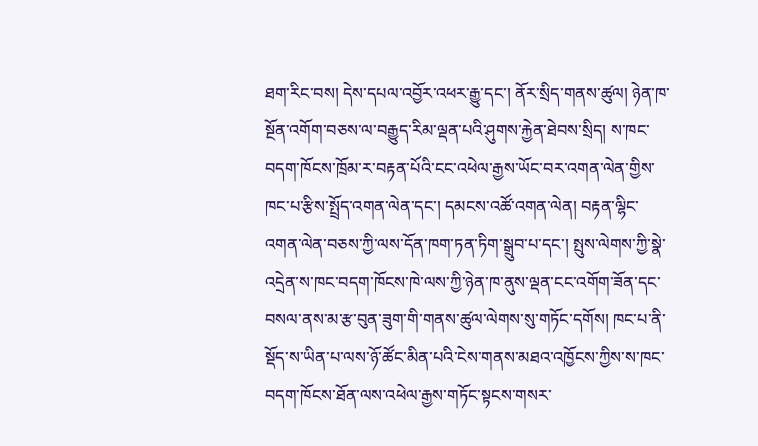ཐག་རིང་བས། དེས་དཔལ་འབྱོར་འཕར་རྒྱུ་དང་། ནོར་སྲིད་གནས་ཚུལ། ཉེན་ཁ་སྔོན་འགོག་བཅས་ལ་བརྒྱུད་རིམ་ལྡན་པའི་ཤུགས་རྐྱེན་ཐེབས་སྲིད། ས་ཁང་བདག་ཁོངས་ཁྲོམ་ར་བརྟན་པོའི་ངང་འཕེལ་རྒྱས་ཡོང་བར་འགན་ལེན་གྱིས་ཁང་པ་རྩིས་སྤྲོད་འགན་ལེན་དང་། དམངས་འཚོ་འགན་ལེན། བརྟན་ལྷིང་འགན་ལེན་བཅས་ཀྱི་ལས་དོན་ཁག་ཏན་ཏིག་སྒྲུབ་པ་དང་། སྤུས་ལེགས་ཀྱི་སྣེ་འདྲེན་ས་ཁང་བདག་ཁོངས་ཁེ་ལས་ཀྱི་ཉེན་ཁ་ནུས་ལྡན་ངང་འགོག་ཟོན་དང་བསལ་ནས་མ་རྩ་བུན་ཟུག་གི་གནས་ཚུལ་ལེགས་སུ་གཏོང་དགོས། ཁང་པ་ནི་སྡོད་ས་ཡིན་པ་ལས་ཉོ་ཚོང་མིན་པའི་ངེས་གནས་མཐའ་འཁྱོངས་ཀྱིས་ས་ཁང་བདག་ཁོངས་ཐོན་ལས་འཕེལ་རྒྱས་གཏོང་སྟངས་གསར་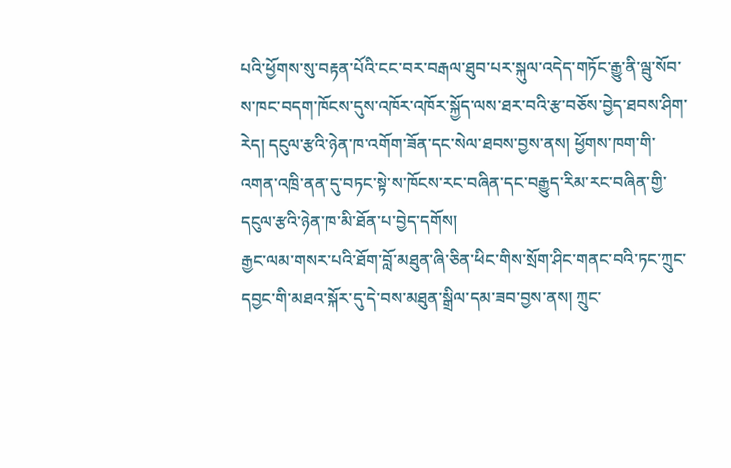པའི་ཕྱོགས་སུ་བརྟན་པོའི་ངང་བར་བརྒལ་ཐུབ་པར་སྐུལ་འདེད་གཏོང་རྒྱུ་ནི་ལྦུ་སོབ་ས་ཁང་བདག་ཁོངས་དུས་འཁོར་འཁོར་སྐྱོད་ལས་ཐར་བའི་རྩ་བཅོས་བྱེད་ཐབས་ཤིག་རེད། དངུལ་རྩའི་ཉེན་ཁ་འགོག་ཟོན་དང་སེལ་ཐབས་བྱས་ནས། ཕྱོགས་ཁག་གི་འགན་འཁྲི་ནན་དུ་བཏང་སྟེ་ས་ཁོངས་རང་བཞིན་དང་བརྒྱུད་རིམ་རང་བཞིན་གྱི་དངུལ་རྩའི་ཉེན་ཁ་མི་ཐོན་པ་བྱེད་དགོས།
རྒྱང་ལམ་གསར་པའི་ཐོག་བློ་མཐུན་ཞི་ཅིན་ཕིང་གིས་སྲོག་ཤིང་གནང་བའི་ཏང་ཀྲུང་དབྱང་གི་མཐའ་སྐོར་དུ་དེ་བས་མཐུན་སྒྲིལ་དམ་ཟབ་བྱས་ནས། ཀྲུང་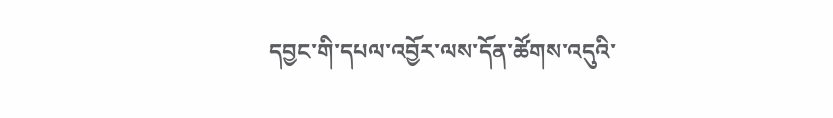དབྱང་གི་དཔལ་འབྱོར་ལས་དོན་ཚོགས་འདུའི་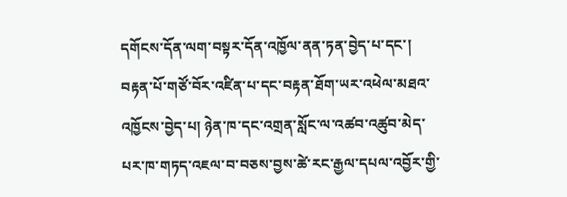དགོངས་དོན་ལག་བསྟར་དོན་འཁྱོལ་ནན་ཏན་བྱེད་པ་དང་། བརྟན་པོ་གཙོ་བོར་འཛིན་པ་དང་བརྟན་ཐོག་ཡར་འཕེལ་མཐའ་འཁྱོངས་བྱེད་པ། ཉེན་ཁ་དང་འགྲན་སློང་ལ་འཚབ་འཚུབ་མེད་པར་ཁ་གཏད་འཇལ་བ་བཅས་བྱས་ཚེ་རང་རྒྱལ་དཔལ་འབྱོར་གྱི་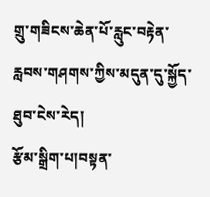གྲུ་གཟིངས་ཆེན་པོ་རླུང་བརྟེན་རླབས་གཤགས་ཀྱིས་མདུན་དུ་སྐྱོད་ཐུབ་ངེས་རེད།
རྩོམ་སྒྲིག་པ།བསྟན་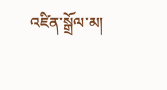འཛིན་སྒྲོལ་མ།